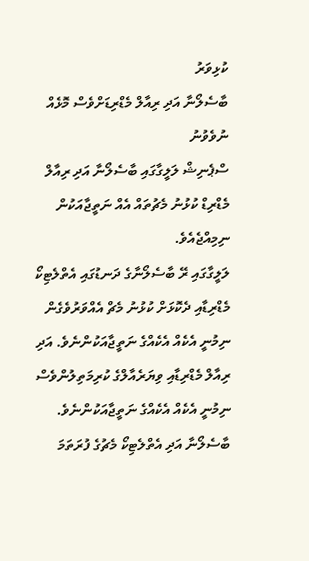ކުޅިވަރު
ބާސެލޯނާ އަދި ރިއާލް މެޑްރިޑަށްވެސް މޮޅެއް ނުވެވުނު
ސްޕެނިޝް ލަލީގާގައި ބާސެލޯނާ އަދި ރިއާލް މެޑްރިޑް ކުޅުނު މެޗުތައް އެއް ނަތީޖާއަކުން ނިމިއްޖެއެވެ.
ލަލީގާގައި ރޭ ބާސެލޯނާގެ ދަނޑުގައި އެތްލެޓިކޯ މެޑްރިޑާއި ދެކޮޅަށް ކުޅުނު މެޗް އެއްވަރުވެގެން ނިމުނީ އެކެއް އެކެއްގެ ނަތީޖާއަކުންނެވެ. އަދި ރިއާލް މެޑްރިޑާއި ވިޔަރެއާލްގެ ކުރިމަތިލުންވެސް ނިމުނީ އެކެއް އެކެއްގެ ނަތީޖާއަކުންނެވެ.
ބާސެލޯނާ އަދި އެތްލެޓިކޯ މެޗުގެ ފުރަތަމަ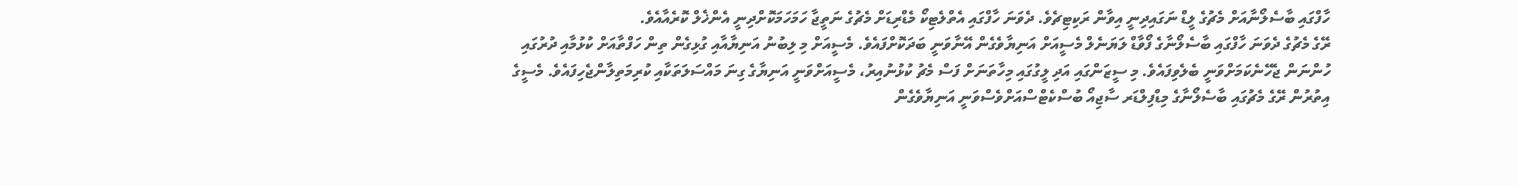ހާފްގައި ބާސެލޯނާއަށް މެޗުގެ ލީޑް ނަގައިދިނީ އިވާން ރަކިޓިޗެވެ. ދެވަނަ ހާފްގައި އެތްލެޓިކޯ މެޑްރިޑަށް މެޗުގެ ނަތީޖާ ހަމަހަމަކޮށްދިނީ އެންޚެލް ކޮރެއާއެވެ.
ރޭގެ މެޗުގެ ދެވަނަ ހާފްގައި ބާސެލޯނާގެ ފޯވާޑް ލަޔަނެލް މެސީއަށް އަނިޔާވެގެން އޭނާވަނީ ބަދަކޮށްފައެވެ. މެސީއަށް މި ލިބުނު އަނިޔާއާއި ގުޅިގެން ތިން ހަފްތާއަށް ކުޅުމާއި ދުރުގައި ހުންނަން ޖެހޭނެކަމަށްވަނީ ބެލެވިފައެވެ. މި ސީޒަންގައި އަދި ލީގުގައި މިހާތަނަށް ފަސް މެޗު ކުޅުނުއިރު، މެސީއަށްވަނީ އަނިޔާގެ ގިނަ މައްސަލަތަކާއި ކުރިމަތިލާންޖެހިފައެވެ. މެސީގެ އިތުރުން ރޭގެ މެޗުގައި ބާސެލޯނާގެ މިޑްފިލްޑަރ ސާޖިއޯ ބުސްކެޓްސްއަށްވެސްވަނީ އަނިޔާވެގެން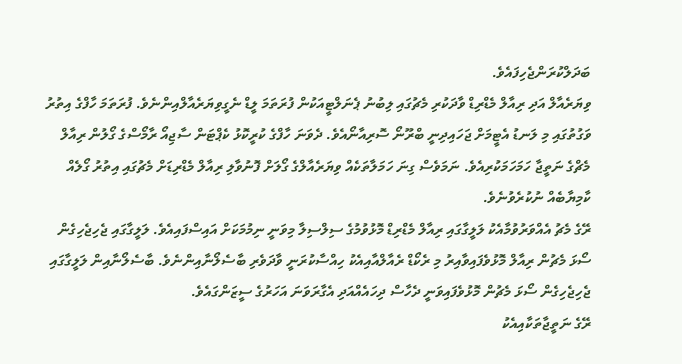ބަދަލްކުރަންޖެހިފައެވެ.
ވިޔަރެއާލް އަދި ރިއާލް މެޑްރިޑް ވާދަކުރި މެޗުގައި ލިބުނު ޕެނަލްޓީއަކުން ފުރަތަމަ ލީޑް ނެގީވިޔަރެއާލްއިންނެވެ. ފުރަތަމަ ހާފްގެ އިތުރު ވަގުތުގައި މި ލަނޑު އެޓީމަށް ޖަހައިދިނީ ބްރޫނޯ ސޮރިއާނޯއެވެ. ދެވަނަ ހާފްގެ ކުރީކޮޅު ކެޕްޓަން ސާޖިއޯ ރާމޯސްގެ ގޯލުން ރިއާލް މެޗްގެ ނަތީޖާ ހަމަހަމަކުރިއެވެ. ނަމަވެސް ގިނަ ހަމަލާތަކެއް ވިޔަރެއާލްގެ ގޯލަށް ފޮނުވާލި ރިއާލް މެޑްރިޑަށް މެޗުގައި އިތުރު ގޯލެއް ކާމިޔާބެއް ނުކުރެވުނެވެ.
ރޭގެ މެޗު އެއްވަރުވުމާއެކު ލަލީގާގައި ރިއާލް މެޑްރިޑް މޮޅުވުމުގެ ސިލްސިލާ މިވަނީ ނިމުމަކަށް އައިސްފައިއެވެ. ލަލީގާގައި ޖެހިޖެހިގެން ސޯޅަ މެޗުން ރިއާލް މޮޅުވެފައިވާއިރު މި ރެކޯޑް ރެއާލްއާއިއެކު ހިއްސާކުރަނީ ވާދަވެރި ބާސެލޯނާއިންނެވެ. ބާސެލޯނާއިން ލަލީގާގައި ޖެހިޖެހިގެން ސޯޅަ މެޗުން މޮޅުވެފައިވަނީ ދެހާސް ދިހައެއްއަދި އެގާރަވަނަ އަހަރުގެ ސީޒަންގައެވެ.
ރޭގެ ނަތީޖާތަކާއިއެކު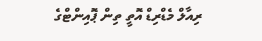ރިއާލް މެޑްރިޑް އޮތީ ތިން ޕޮއިންޓްގެ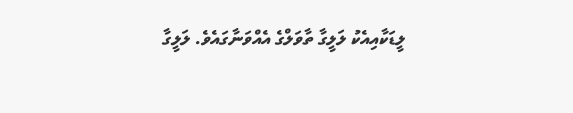ލީޑަކާއިއެކު ލަލީގާ ތާވަލްގެ އެއްވަނާގައެވެ. ލަލީގާ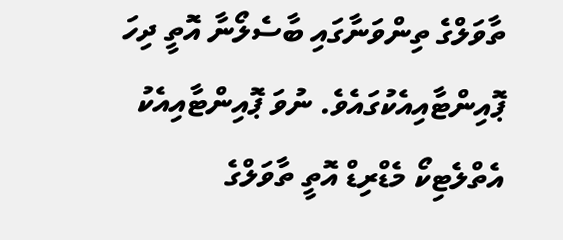ތާވަލްގެ ތިންވަނާގައި ބާސެލޯނާ އޮތީ ދިހަ ޕޮއިންޓާއިއެކުގައެވެ. ނުވަ ޕޮއިންޓާއިއެކު އެތްލެޓިކޯ މެޑްރިޑް އޮތީ ތާވަލްގެ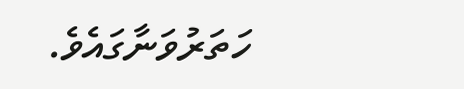ހަތަރުވަނާގައެވެ.